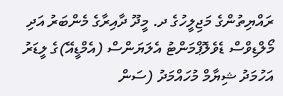ރައްޔިތުންގެ މަޖިލީހުގެ ދ. މީދޫ ދާއިރާގެ މެންބަރު އަދި މޯލްޑިވްސް ޑެވެލޮޕްމަންޓު އެލަޔަންސް (އެމްޑީއޭ)ގެ ލީޑަރު އަހުމަދު ޝިޔާމް މުހައްމަދު (ސަން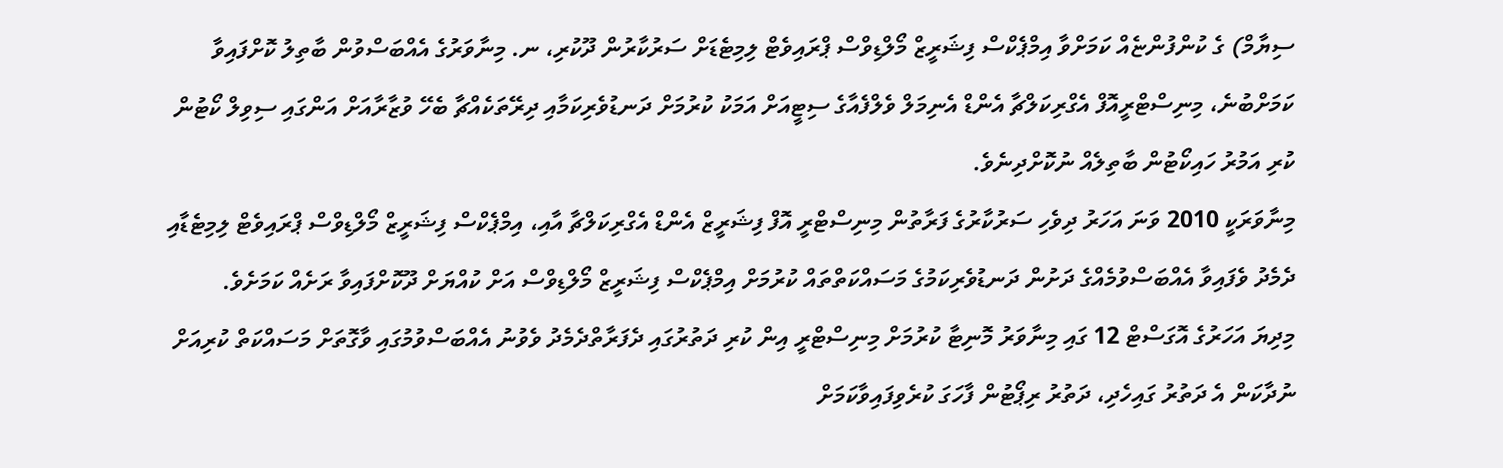ސިޔާމް) ގެ ކުންފުންޏެއް ކަމަށްވާ އިމްޕެކްސް ފިޝަރީޒް މޯލްޑިވްސް ޕްރައިވެޓް ލިމިޓެޑަށް ސަރުކާރުން ދޫކުރި، ނ. މިނާވަރުގެ އެއްބަސްވުން ބާތިލު ކޮށްފައިވާ ކަމަށްބުނެ، މިނިސްޓްރީއޮފް އެގްރިކަލްޗާ އެންޑް އެނިމަލް ވެލްފެއާގެ ސިޓީއަށް އަމަކު ކުރުމަށް ދަނޑުވެރިކަމާއި ދިރޭތަކެއްޗާ ބެހޭ ވުޒާރާއަށް އަންގައި ސިވިލް ކޯޓުން ކުރި އަމުރު ހައިކޯޓުން ބާތިލެއް ނުކޮށްދިނެވެ.
މިނާވަރަކީ 2010 ވަނަ އަހަރު ދިވެހި ސަރުކާރުގެ ފަރާތުން މިނިސްޓްރީ އޮފް ފިޝަރީޒް އެންޑް އެގްރިކަލްޗާ އާއި، އިމްޕެކްސް ފިޝަރީޒް މޯލްޑިވްސް ޕްރައިވެޓް ލިމިޓެޑާއި ދެމެދު ވެފައިވާ އެއްބަސްވުމެއްގެ ދަށުން ދަނޑުވެރިކަމުގެ މަސައްކަތްތައް ކުރުމަށް އިމްޕެކްސް ފިޝަރީޒް މޯލްޑިވްސް އަށް ކުއްޔަށް ދޫކޮށްފައިވާ ރަށެއް ކަމަށެވެ.
މިދިޔަ އަހަރުގެ އޮގަސްޓް 12 ގައި މިނާވަރު މޮނިޓާ ކުރުމަށް މިނިސްޓްރީ އިން ކުރި ދަތުރުގައި ދެފަރާތްދެމެދު ވެވުނު އެއްބަސްވުމުގައި ވާގޮތަށް މަސައްކަތް ކުރިއަށް ނުދާކަން އެ ދަތުރު ގައިހެދި، ދަތުރު ރިޕޯޓުން ފާހަގަ ކުރެވިފައިވާކަމަށް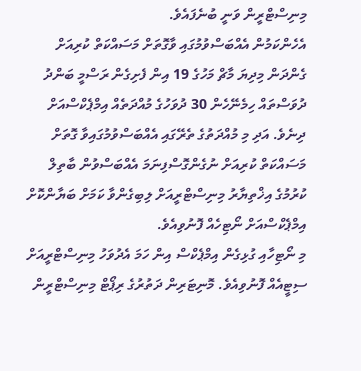މިނިސްޓްރީން ވަނީ ބުނެފައެވެ.
އެހެންކަމުން އެއްބަސްވުމުގައި ވާގޮތަށް މަސައްކަތް ކުރިއަށް ގެންދަން މިދިޔަ މާޗް މަހުގެ 19 އިން ފެށިގެން ރަސްމީ ބަންދު ދުވަސްތައް ހިމެނޭހެން 30 ދުވަހުގެ މުއްދަތެއް އިމްޕެކްސްއަށް ދިނެވެ. އަދި މި މުއްދަތުގެ ތެރޭގައި އެއްބަސްވުމުގައިވާ ގޮތަށް މަސައްކަތް ކުރިއަށް ނުގެންގޮސްފިނަމަ އެއްބަސްވުން ބާތިލް ކުރުމުގެ އިޚްތިޔާރު މިނިސްޓްރީއަށް ލިބިގެންވާ ކަމަށް ބަޔާންކޮށް އިމްޕެކްސްއަށް ނޯޓިހެއް ފޮނުވިއެވެ.
މި ނޯޓިހާއި ގުޅިގެން އިމްޕެކްސް އިން ހަމަ އެދުވަހު މިނިސްޓްރީއަށް ސިޓީއެއް ފޮނުވިއެވެ. މޮނިޓަރިން ދަތުރުގެ ރިޕޯޓް މިނިސްޓްރީން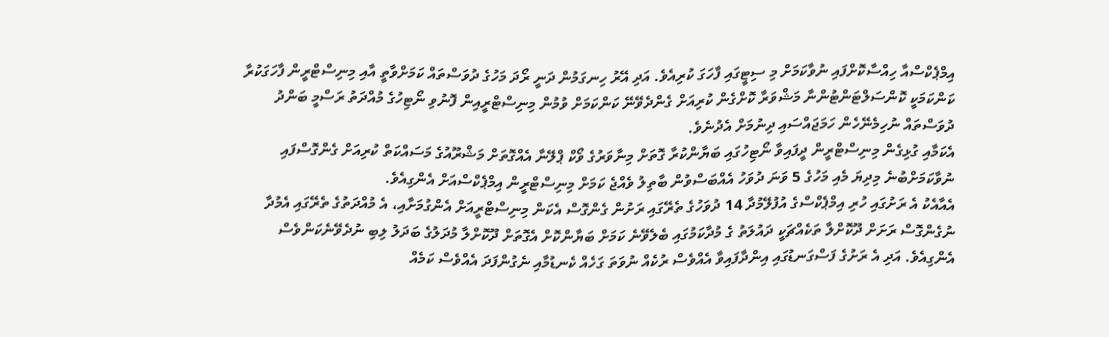އިމްޕެކްސްއާ ހިއްސާކޮށްފައި ނުވާކަމަށް މި ސިޓީގައި ފާހަގަ ކުރިއެވެ. އަދި އޭރު ހިނގަމުން ދަނީ ރޯދަ މަހުގެ ދުވަސްތައް ކަމަށްވާތީ އާއި މިނިސްޓްރީން ފާހަގަކުރާ ކަންކަމަކީ ކޮންސަލްޓަންޓުންނާ މަޝްވަރާ ކޮށްގެން ކުރިއަށް ގެންދެވޭނޭ ކަންކަމަށް ވުމުން މިނިސްޓްރީއިން ފޮނުވި ނޯޓިހުގެ މުއްދަތު ރަސްމީ ބަންދު ދުވަސްތައް ނުހިމެނޭހެން ހަމަޖައްސައި ދިނުމަށް އެދުނެވެ.
އެކަމާއި ގުޅިގެން މިނިސްޓްރީން ދީފައިވާ ނޯޓިހުގައި ބަޔާންކުރާ ގޮތަށް މިނާވަރުގެ ވޯކް ޕްލޭނާ އެއްގޮތަށް މަޝްރޫއުގެ މަސައްކަތް ކުރިއަށް ގެންގޮސްފައި ނުވާކަމަށްބުނެ މިދިޔަ މެއި މަހުގެ 5 ވަނަ ދުވަހު އެއްބަސްވުން ބާތިލު ވެއްޖެ ކަމަށް މިނިސްޓްރީން އިމްޕެކްސްއަށް އެންގިއެވެ.
އެއާއެކު އެ ރަށުގައި ހުރި އިމްޕެކްސްގެ އުފުލޭމުދާ 14 ދުވަހުގެ ތެރޭގައި ރަށުން ގެންގޮސް އެކަން މިނިސްޓްރީއަށް އެންގުމަށާއި، އެ މުއްދަތުގެ ތެރޭގައި އެމުދާ ނުގެންގޮސް ރަށަށް ދޫކޮށްލާ ތަކެއްޗަކީ ދައުލަތު ގެ މުދާކަމުގައި ބެލެވޭނެ ކަމަށް ބަޔާންކޮށް އެގޮތަށް ދޫކޮށްލާ މުދަލުގެ ބަދަލު ލިބި ނުދެވޭނެކަންވެސް އެންގިއެވެ. އަދި އެ ރަށުގެ ފަސްގަނޑުގައި އިންދާފައިވާ އެއްވެސް ރުކެއް ނުވަތަ ގަހެއް ކެނޑުމާއި ނެގުންފަދަ އެއްވެސް ކަމެއް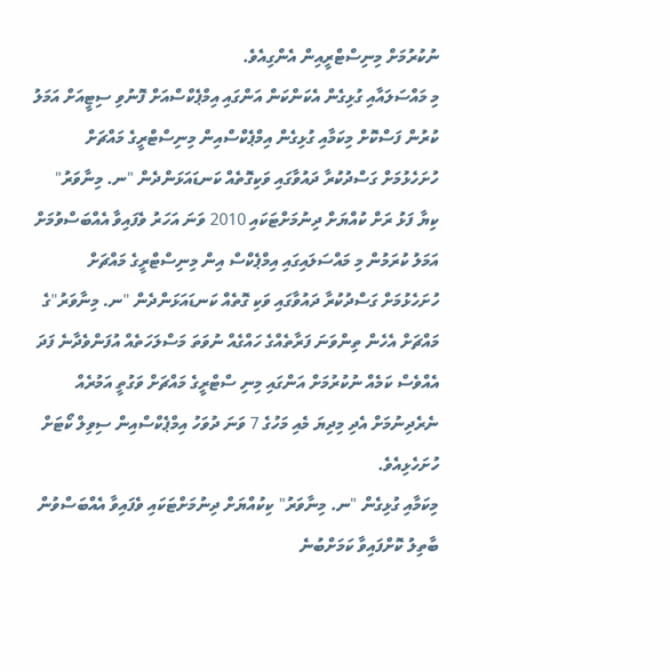ނުކުރުމަށް މިނިސްޓްރީއިން އެންގިއެވެ.
މި މައްސަލައާއި ގުޅިގެން އެކަންކަން އަންގައި އިމްޕެކްސްއަށް ފޮނުވި ސިޓީއަށް އަމަލު ކުރުން ފަސްކޮށް މިކަމާއި ގުޅިގެން އިމްޕެކްސްއިން މިނިސްޓްރީގެ މައްޗަށް ހުށަހެޅުމަށް ގަސްދުކުރާ ދައުވާގައި ވަކިގޮތެއް ކަނޑައަޅަންދެން "ނ. މިނާވަރު" ކިޔާ ފަޅު ރަށް ކުއްޔަށް ދިނުމަށްޓަކައި 2010 ވަނަ އަހަރު ވެފައިވާ އެއްބަސްވުމަށް އަމަލު ކުރަމުން މި މައްސަލައިގައި އިމްޕެކްސް އިން މިނިސްޓްރީގެ މައްޗަށް ހުށަހެޅުމަށް ގަސްދުކުރާ ދައުވާގައި ވަކި ގޮތެއް ކަނޑައަޅަންދެން "ނ. މިނާވަރު"ގެ މައްޗަށް އެހެން ތިންވަނަ ފަރާތެއްގެ ހައްގެއް ނުވަތަ މަސްލަހަތެއް އުފަންވެދާނެ ފަދަ އެއްވެސް ކަމެއް ނުކުރުމަށް އަންގައި މިނި ސްޓްރީގެ މައްޗަށް ވަގުތީ އަމުރެއް ނެރެދިނުމަށް އެދި މިދިޔަ މެއި މަހުގެ 7 ވަނަ ދުވަހު އިމްޕެކްސްއިން ސިވިލް ކޯޓަށް ހުށަހެޅިއެވެ.
މިކަމާއި ގުޅިގެން "ނ. މިނާވަރު" ކިކުއްޔަށް ދިނުމަށްޓަކައި ވެފައިވާ އެއްބަސްވުން ބާތިލު ކޮށްފައިވާ ކަމަށްބުނެ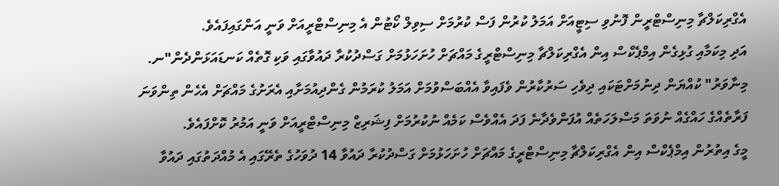އެގްރިކަލްޗާ މިނިސްޓްރީން ފޮނުވި ސިޓީއަށް އަމަލު ކުރުން ފަސް ކުރުމަށް ސިވިލް ކޯޓުން އެ މިނިސްޓްރީއަށް ވަނީ އަންގައިފައެވެ.
އަދި މިކަމާއި ގުޅިގެން އިމްޕެކްސް އިން އެގްރިކަލްޗާ މިނިސްޓްރީގެ މައްޗަށް ހުށަހަޅުމަށް ގަސްދުކުރާ ދައުވާގައި ވަކި ގޮތެއް ކަނޑައަޅަންދެން"ނ. މިނާވަރު" ކުއްޔަން ދިނުމަށްޓަކައި ދިވެހި ސަރުކާރުން ވެފައިވާ އެއްބަސްވުމަށް އަމަލު ކުރަމުން ގެންދިއުމަށާއި އެރަށުގެ މައްޗަށް އެހެން ތިންވަނަ ފަރާތެއްގެ ހައްގެއް ނުވަތަ މަސްލަހަތެއް އުފަންވެދާނެ ފަދަ އެއްވެސް ކަމެއް ނުކުރުމަށް ފިޝަރިޒް މިނިސްޓްރީއަށް ވަނީ އަމުރު ކޮށްފައެވެ.
މީގެ އިތުރުން އިމްޕެކްސް އިން އެގްރިކަލްޗާ މިނިސްޓްރީގެ މައްޗަށް ހުށަހަޅުމަށް ގަސްދުކުރާ ދައުވާ 14 ދުވަހުގެ ތެރޭގައި އެ މުއްދަތުގައި ދައުވާ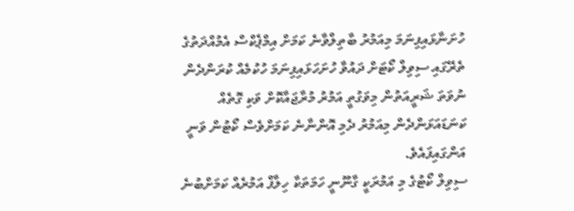ހުށަނާޅައިފިނަމަ މިއަމުރު ބާތިލްވާނެ ކަމަށް އިމްޕެކްސް އެމުއްދަތުގެ ތެރޭގައި ސިވިލް ކޯޓަށް ދައުވާ ހުށަހަޅައިފިނަމަ ހުކުމެއް ކުރަންދެން ނުވަތަ ޝަރީއަތުން މިވަގުތީ އަމުރު މުރާޖައާކޮށް ވަކި ގޮތެއް ކަނަޑައަޅަންދެން މިއަމުރު ދެމި އޮންނާނެ ކަމަށްވެސް ކޯޓުން ވަނީ އަންގައިފައެވެ.
ސިވިލް ކޯޓުގެ މި އަމުރަކީ ގާނޫނީ ހަމަތަކާ ހިލާފް އަމުރެއް ކަމަށްބުނެ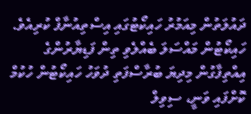ދައުލަތުން މިއަމުރު ހައިކޯޓުގައި އިސްތިއުނާފް ކުރިއެވެ. ހައިކޯޓުން މައްސަލަ ބެއްލެވި ތިން ފަޑިޔާރުންގެ އިއްތިފާގުން މިދިޔަ ބުރާސްފަތި ދުވަހު ހައިކޯޓުން ހުކުމް ކޮށްފައި ވަނީ، ސިވިލް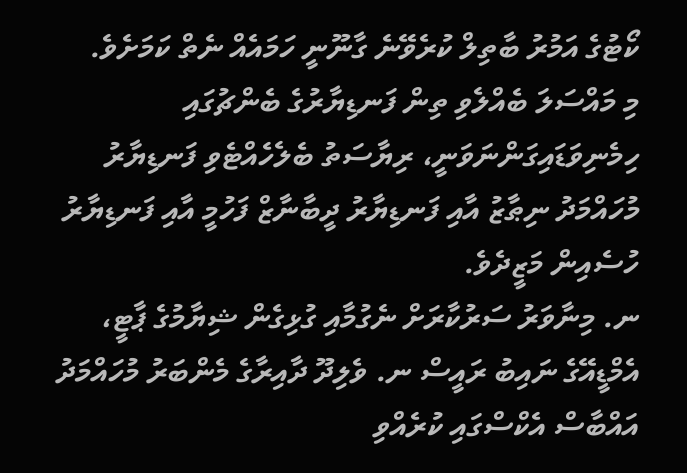ކޯޓުގެ އަމުރު ބާތިލް ކުރެވޭނެ ގާނޫނީ ހަމައެއް ނެތް ކަމަށެވެ.
މި މައްސަލަ ބެއްލެވި ތިން ފަނޑިޔާރުގެ ބެންޗުގައި ހިމެނިވަޑައިގަންނަވަނީ، ރިޔާސަތު ބެލެހެއްޓެވި ފަނޑިޔާރު މުހައްމަދު ނިޠާޒު އާއި ފަނޑިޔާރު ދީބާނާޒް ފަހުމީ އާއި ފަނޑިޔާރު ހުސެއިން މަޒީދެވެ.
ނ. މިނާވަރު ސަރުކާރަށް ނެގުމާއި ގުޅިގެން ޝިޔާމުގެ ޕާޓީ، އެމްޑީއޭގެ ނައިބު ރައީސް ނ. ވެލިދޫ ދާއިރާގެ މެންބަރު މުހައްމަދު އައްބާސް އެކްސްގައި ކުރެއްވި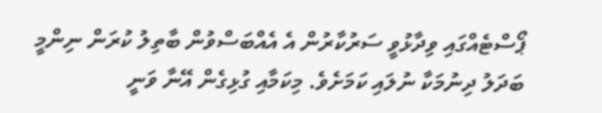ޕޯސްޓެއްގައި ވިދާޅުވީ ސަރުކާރުން އެ އެއްބަސްވުން ބާތިލު ކުރަން ނިންމީ ބަދަލު ދިނުމަކާ ނުލައި ކަމަށެވެ. މިކަމާއި ގުޅިގެން އޭނާ ވަނީ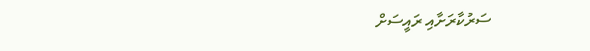ސަރުކާރަށާއި ރައީސަށް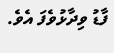ފާޑު ވިދާޅުވެފަ އެވެ.